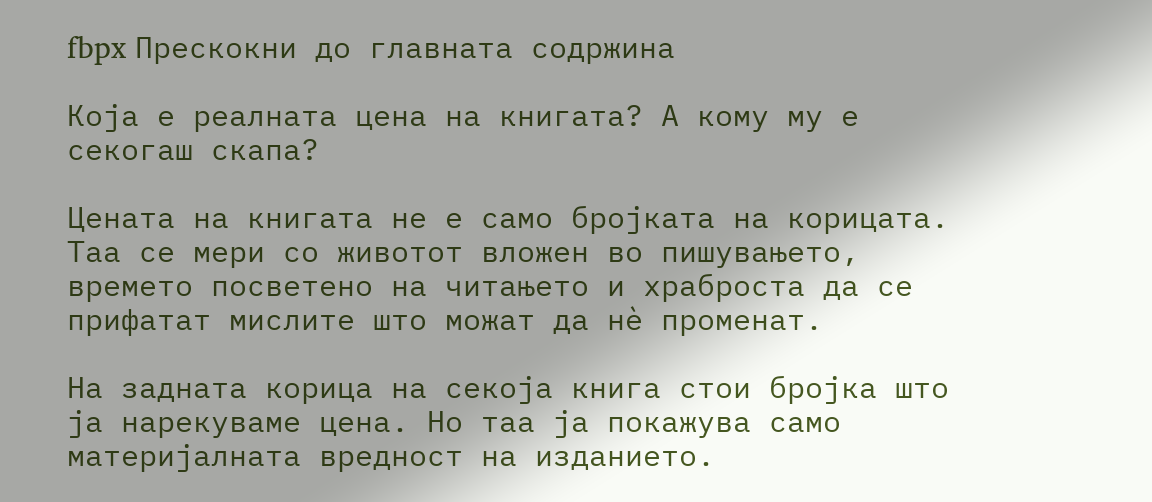fbpx Прескокни до главната содржина

Која е реалната цена на книгата? А кому му е секогаш скапа?

Цената на книгата не е само бројката на корицата. Таа се мери со животот вложен во пишувањето, времето посветено на читањето и храброста да се прифатат мислите што можат да нè променат.

На задната корица на секоја книга стои бројка што ја нарекуваме цена. Но таа ја покажува само материјалната вредност на изданието.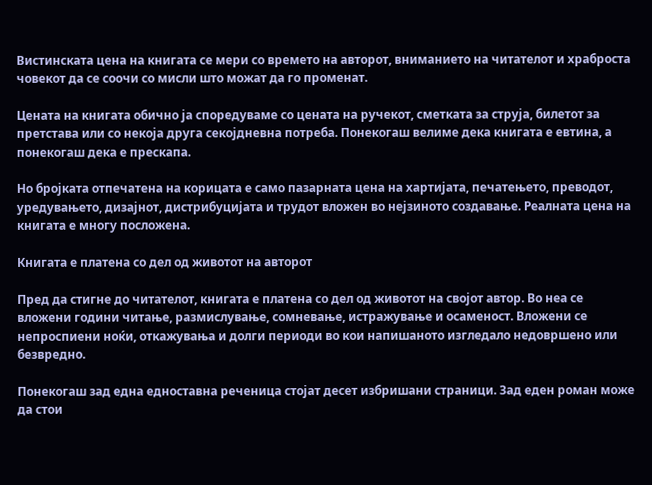Вистинската цена на книгата се мери со времето на авторот, вниманието на читателот и храброста човекот да се соочи со мисли што можат да го променат.

Цената на книгата обично ја споредуваме со цената на ручекот, сметката за струја, билетот за претстава или со некоја друга секојдневна потреба. Понекогаш велиме дека книгата е евтина, а понекогаш дека е прескапа.

Но бројката отпечатена на корицата е само пазарната цена на хартијата, печатењето, преводот, уредувањето, дизајнот, дистрибуцијата и трудот вложен во нејзиното создавање. Реалната цена на книгата е многу посложена.

Книгата е платена со дел од животот на авторот

Пред да стигне до читателот, книгата е платена со дел од животот на својот автор. Во неа се вложени години читање, размислување, сомневање, истражување и осаменост. Вложени се непроспиени ноќи, откажувања и долги периоди во кои напишаното изгледало недовршено или безвредно.

Понекогаш зад една едноставна реченица стојат десет избришани страници. Зад еден роман може да стои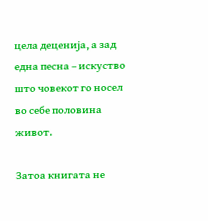цела деценија, а зад една песна – искуство што човекот го носел во себе половина живот.

Затоа книгата не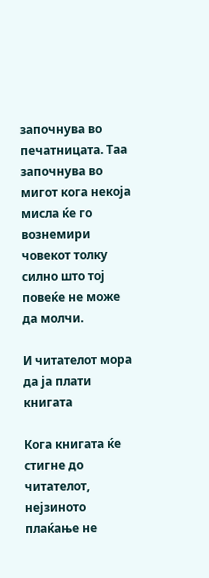започнува во печатницата. Таа започнува во мигот кога некоја мисла ќе го вознемири човекот толку силно што тој повеќе не може да молчи.

И читателот мора да ја плати книгата

Кога книгата ќе стигне до читателот, нејзиното плаќање не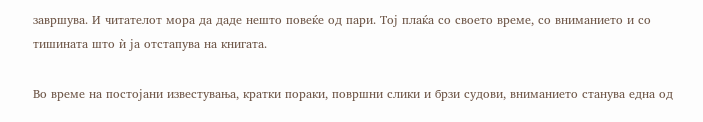завршува. И читателот мора да даде нешто повеќе од пари. Тој плаќа со своето време, со вниманието и со тишината што ѝ ја отстапува на книгата.

Во време на постојани известувања, кратки пораки, површни слики и брзи судови, вниманието станува една од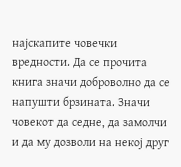најскапите човечки вредности. Да се прочита книга значи доброволно да се напушти брзината. Значи човекот да седне, да замолчи и да му дозволи на некој друг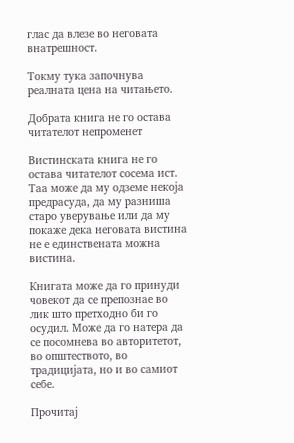глас да влезе во неговата внатрешност.

Токму тука започнува реалната цена на читањето.

Добрата книга не го остава читателот непроменет

Вистинската книга не го остава читателот сосема ист. Таа може да му одземе некоја предрасуда, да му разниша старо уверување или да му покаже дека неговата вистина не е единствената можна вистина.

Книгата може да го принуди човекот да се препознае во лик што претходно би го осудил. Може да го натера да се посомнева во авторитетот, во општеството, во традицијата, но и во самиот себе.

Прочитај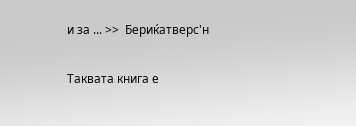и за ... >>  Бериќатверс'н

Таквата книга е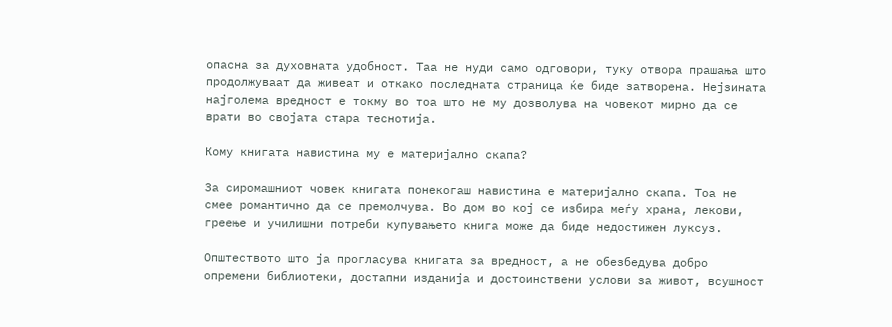опасна за духовната удобност. Таа не нуди само одговори, туку отвора прашања што продолжуваат да живеат и откако последната страница ќе биде затворена. Нејзината најголема вредност е токму во тоа што не му дозволува на човекот мирно да се врати во својата стара теснотија.

Кому книгата навистина му е материјално скапа?

За сиромашниот човек книгата понекогаш навистина е материјално скапа. Тоа не смее романтично да се премолчува. Во дом во кој се избира меѓу храна, лекови, греење и училишни потреби купувањето книга може да биде недостижен луксуз.

Општеството што ја прогласува книгата за вредност, а не обезбедува добро опремени библиотеки, достапни изданија и достоинствени услови за живот, всушност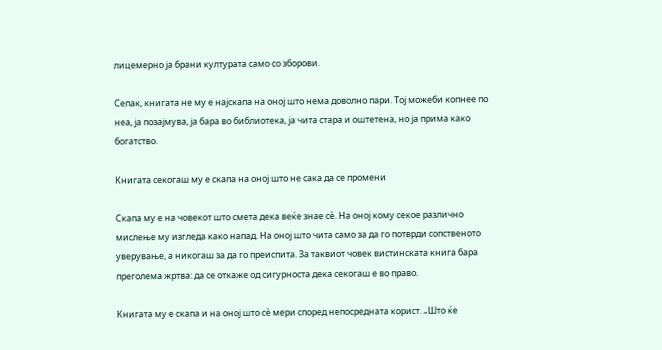лицемерно ја брани културата само со зборови.

Сепак, книгата не му е најскапа на оној што нема доволно пари. Тој можеби копнее по неа, ја позајмува, ја бара во библиотека, ја чита стара и оштетена, но ја прима како богатство.

Книгата секогаш му е скапа на оној што не сака да се промени

Скапа му е на човекот што смета дека веќе знае сè. На оној кому секое различно мислење му изгледа како напад. На оној што чита само за да го потврди сопственото уверување, а никогаш за да го преиспита. За таквиот човек вистинската книга бара преголема жртва: да се откаже од сигурноста дека секогаш е во право.

Книгата му е скапа и на оној што сè мери според непосредната корист. „Што ќе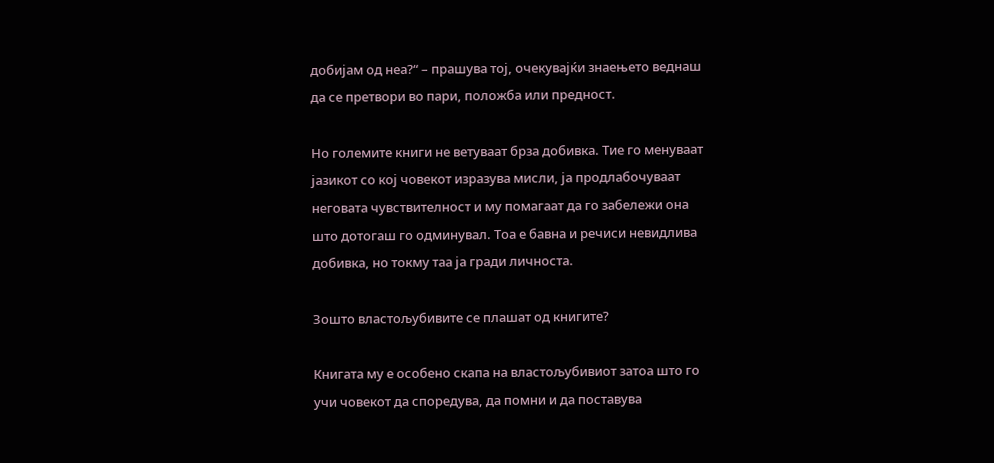добијам од неа?“ – прашува тој, очекувајќи знаењето веднаш да се претвори во пари, положба или предност.

Но големите книги не ветуваат брза добивка. Тие го менуваат јазикот со кој човекот изразува мисли, ја продлабочуваат неговата чувствителност и му помагаат да го забележи она што дотогаш го одминувал. Тоа е бавна и речиси невидлива добивка, но токму таа ја гради личноста.

Зошто властољубивите се плашат од книгите?

Книгата му е особено скапа на властољубивиот затоа што го учи човекот да споредува, да помни и да поставува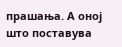прашања. А оној што поставува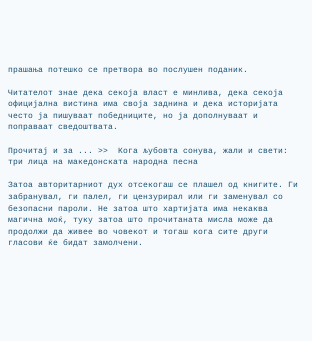прашања потешко се претвора во послушен поданик.

Читателот знае дека секоја власт е минлива, дека секоја официјална вистина има своја заднина и дека историјата често ја пишуваат победниците, но ја дополнуваат и поправаат сведоштвата.

Прочитај и за ... >>  Кога љубовта сонува, жали и свети: три лица на македонската народна песна

Затоа авторитарниот дух отсекогаш се плашел од книгите. Ги забранувал, ги палел, ги цензурирал или ги заменувал со безопасни пароли. Не затоа што хартијата има некаква магична моќ, туку затоа што прочитаната мисла може да продолжи да живее во човекот и тогаш кога сите други гласови ќе бидат замолчени.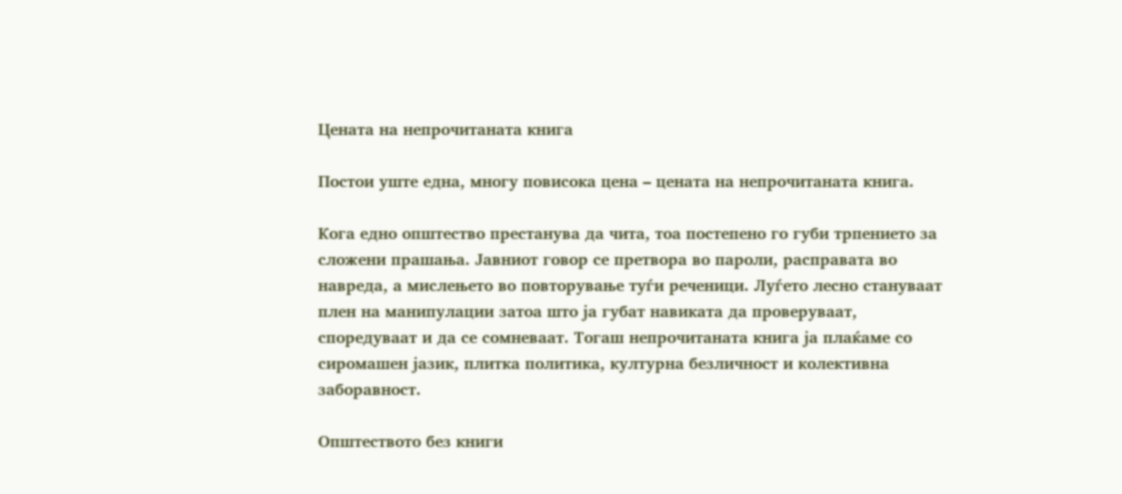Цената на непрочитаната книга

Постои уште една, многу повисока цена – цената на непрочитаната книга.

Кога едно општество престанува да чита, тоа постепено го губи трпението за сложени прашања. Јавниот говор се претвора во пароли, расправата во навреда, а мислењето во повторување туѓи реченици. Луѓето лесно стануваат плен на манипулации затоа што ја губат навиката да проверуваат, споредуваат и да се сомневаат. Тогаш непрочитаната книга ја плаќаме со сиромашен јазик, плитка политика, културна безличност и колективна заборавност.

Општеството без книги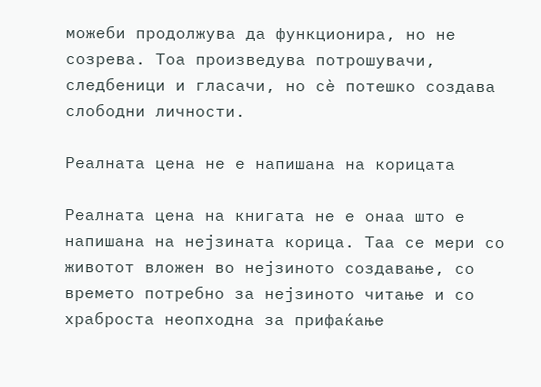можеби продолжува да функционира, но не созрева. Тоа произведува потрошувачи, следбеници и гласачи, но сè потешко создава слободни личности.

Реалната цена не е напишана на корицата

Реалната цена на книгата не е онаа што е напишана на нејзината корица. Таа се мери со животот вложен во нејзиното создавање, со времето потребно за нејзиното читање и со храброста неопходна за прифаќање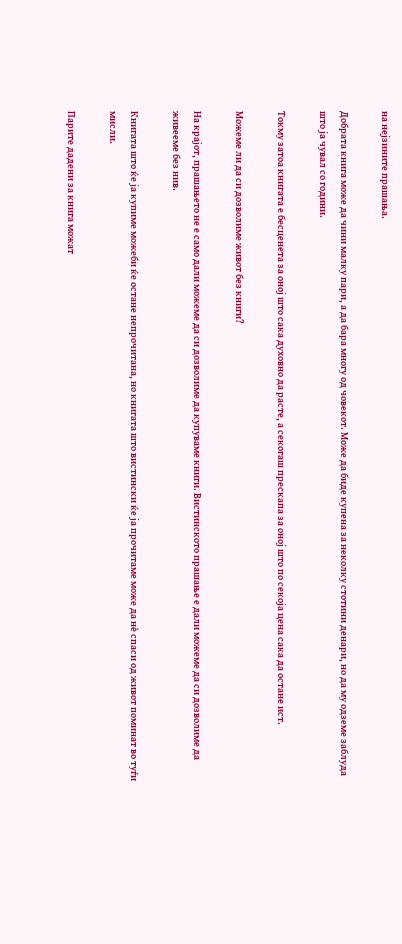на нејзините прашања.

Добрата книга може да чини малку пари, а да бара многу од човекот. Може да биде купена за неколку стотини денари, но да му одземе заблуда што ја чувал со години.

Токму затоа книгата е бесценета за оној што сака духовно да расте, а секогаш прескапа за оној што по секоја цена сака да остане ист.

Можеме ли да си дозволиме живот без книги?

На крајот, прашањето не е само дали можеме да си дозволиме да купуваме книги. Вистинското прашање е дали можеме да си дозволиме да живееме без нив.

Книгата што ќе ја купиме можеби ќе остане непрочитана, но книгата што вистински ќе ја прочитаме може да нè спаси од живот поминат во туѓи мисли.

Парите дадени за книга можат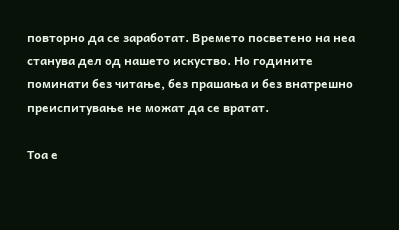повторно да се заработат. Времето посветено на неа станува дел од нашето искуство. Но годините поминати без читање, без прашања и без внатрешно преиспитување не можат да се вратат.

Тоа е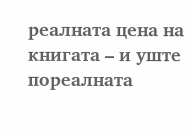реалната цена на книгата – и уште пореалната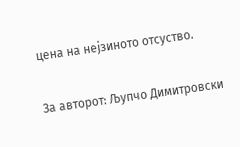цена на нејзиното отсуство.

За авторот: Љупчо Димитровски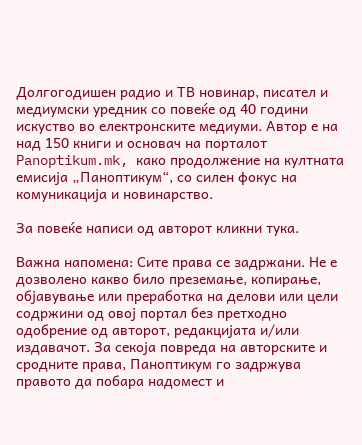Долгогодишен радио и ТВ новинар, писател и медиумски уредник со повеќе од 40 години искуство во електронските медиуми. Автор е на над 150 книги и основач на порталот Panoptikum.mk, како продолжение на култната емисија „Паноптикум“, со силен фокус на комуникација и новинарство.

За повеќе написи од авторот кликни тука.

Важна напомена: Сите права се задржани. Не е дозволено какво било преземање, копирање, објавување или преработка на делови или цели содржини од овој портал без претходно одобрение од авторот, редакцијата и/или издавачот. За секоја повреда на авторските и сродните права, Паноптикум го задржува правото да побара надомест и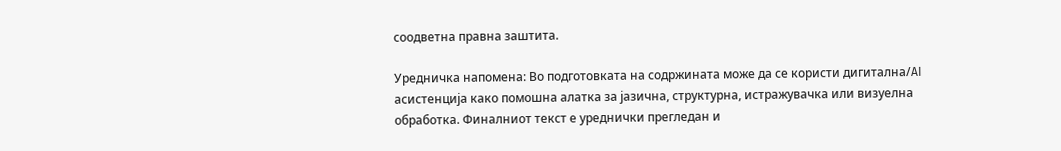соодветна правна заштита.

Уредничка напомена: Во подготовката на содржината може да се користи дигитална/AI асистенција како помошна алатка за јазична, структурна, истражувачка или визуелна обработка. Финалниот текст е уреднички прегледан и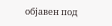објавен под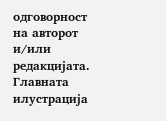одговорност на авторот и/или редакцијата. Главната илустрација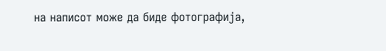на написот може да биде фотографија,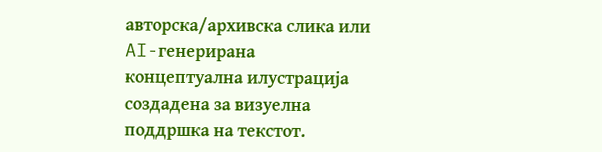авторска/архивска слика или AI-генерирана концептуална илустрација создадена за визуелна поддршка на текстот.